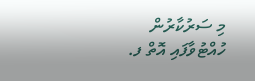މި ސަރުކާރުން ހުއްޓުވާފައި އޮތް ފ.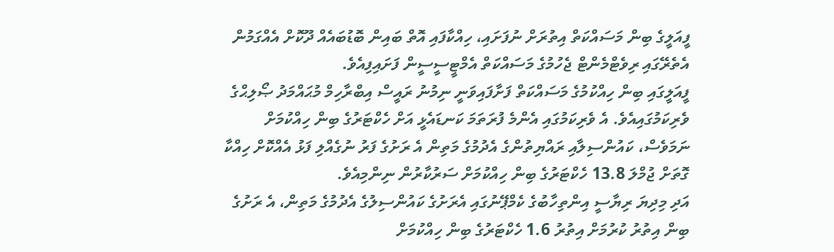ފީއަލީގެ ބިން މަސައްކަތް އިތުރަށް ނުފަށައި، ހިއްކާފައި އޮތް ބައިން ބޮޑުބައެއް ދޫކޮށް އެއްގަމުން އެތެރޭގައި ރިވެޓްމެންޓް ޖެހުމުގެ މަސައްކަތް އެމްޓީސީސީން ފަށައިފިއެވެ.
ފީއަލީގައި ބިން ހިއްކުމުގެ މަސައްކަތް ފަށާފައިވަނީ ނިމުނު ރައީސް އިބްރާހިމް މުޙައްމަދު ޞޯލިޙްގެ ވެރިކަމުގައިއެވެ. އެ ވެރިކަމުގައި އެންމެ ފުރަތަމަ ކަނޑައެޅީ އަށް ހެކްޓަރުގެ ބިން ހިއްކުމަށް ނަމަވެސް، ކައުންސިލާއި ރައްޔިތުންގެ އެދުމުގެ މަތިން އެ ރަށުގެ ފަރު ނުގެއްލި ފަޅު އެއްކޮށް ހިއްކާ ގޮތަށް ޖުމްލަ 13.8 ހެކްޓަރުގެ ބިން ހިއްކުމަށް ސަރުކާރުން ނިންމިއެވެ.
އަދި މިދިޔަ ރިޔާސީ އިންތިހާބުގެ ކެމްޕޭނުގައި އެރަށުގެ ކައުންސިލުގެ އެދުމުގެ މަތިން، އެ ރަށުގެ ބިން އިތުރު ކުރުމަށް އިތުރު 1.6 ހެކްޓަރުގެ ބިން ހިއްކުމަށް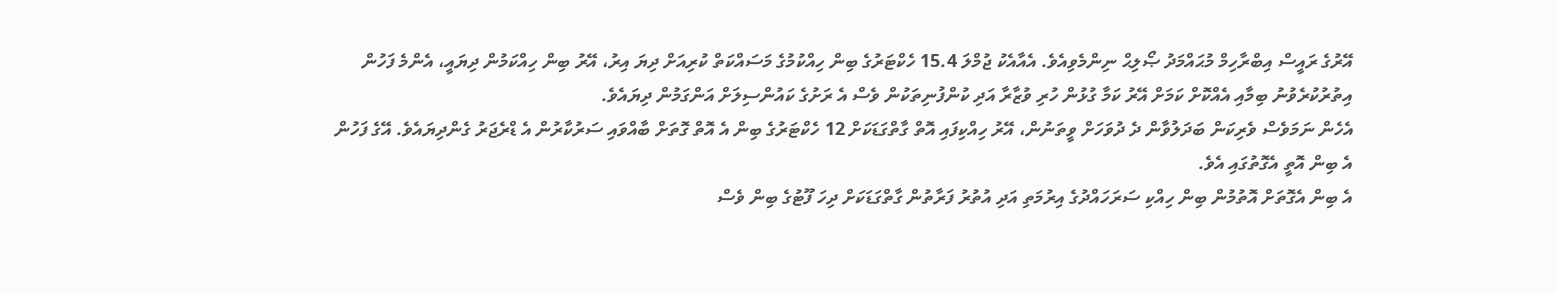އޭރުގެ ރައީސް އިބްރާހިމް މުޙައްމަދު ޞޯލިޙް ނިންމެވިއެވެ. އެއާއެކު ޖުމްލަ 15.4 ހެކްޓަރުގެ ބިން ހިއްކުމުގެ މަސައްކަތް ކުރިއަށް ދިޔަ އިރު، އޭރު ބިން ހިއްކަމުން ދިޔައީ، އެންމެ ފަހުން އިތުރުކުރެވުނު ބިމާއި އެއްކޮށް ކަމަށް އޭރު ކަމާ ގުޅުން ހުރި ވުޒާރާ އަދި ކުންފުނިތަކުން ވެސް އެ ރަށުގެ ކައުންސިލަށް އަންގަމުން ދިޔައެވެ.
އެހެން ނަމަވެސް ވެރިކަން ބަދަލުވާން ދެ ދުވަހަށް ވީތަނުން، އޭރު ހިއްކިފައި އޮތް ގާތްގަޑަކަށް 12 ހެކްޓަރުގެ ބިން އެ އޮތް ގޮތަށް ބާއްވައި ސަރުކާރުން އެ ޑްރެޖަރު ގެންދިޔައެވެ. އޭގެ ފަހުން އެ ބިން އޮތީ އެގޮތުގައި އެވެ.
އެ ބިން އެގޮތަށް އޮތުމުން ބިން ހިއްކި ސަރަހައްދުގެ އިރުމަތި އަދި އުތުރު ފަރާތުން ގާތްގަޑަކަށް ދިހަ ފޫޓުގެ ބިން ވެސް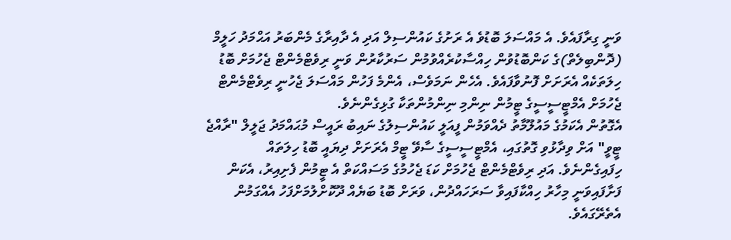ވަނީ ގިރާފައެވެ. އެ މައްސަލަ ބޮޑުވެ އެ ރަށުގެ ކައުންސިލް އަދި އެ ދާއިރާގެ މެންބަރު އަޙްމަދު ހަލީމް (ދޮންބިލެތް)ގެ ކަންބޮޑުވުން ހިއްސާކުރެއްވުމުން ސަރުކާރުން ވަނީ ރިވެޓްމެންޓް ޖެހުމަށް ބޮޑު ހިލަތަކެއް އެރަށަށް ފޮނުވާފައެވެ. އެހެން ނަމަވެސް، އެންމެ ފަހުން މައްސަލަ ޖެހުނީ ރިވެޓްމެންޓް ޖެހުމަށް އެމްޓީސީސީގެ ޓީމުން ނިންމި ނިންމުންތަކާ ގުޅިގެންނެވެ.
އެގޮތުން އެކަމުގެ މައުލޫމާތު ދެއްވަމުން ފީއަލީ ކައުންސިލުގެ ނައިބު ރައީސް މުޙައްމަދު ޖަލީލް "ރާއްޖެ ޓީވީ" އަށް ވިދާޅުވި ގޮތުގައި، އެމްޓީސީސީގެ ސާވޭ ޓީމް އެރަށަށް ދިޔައީ ބޮޑު ހިލަތައް ހިފައިގެންނެވެ. އަދި ރިވެޓްމެންޓް ޖެހުމަށް ކަޑަ ޖެހުމުގެ މަސައްކަތް އެ ޓީމުން ފެށިއިރު، އެކަން ފަށާފައިވަނީ މިހާރު ހިއްކާފައިވާ ސަރަހައްދުން، ވަރަށް ބޮޑު ބަޔެއް ދޫކޮށްލުމަށްފަހު އެއްގަމުން އެތެރޭގައެވެ.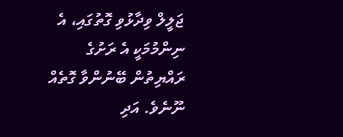ޖަލީލް ވިދާޅުވި ގޮތުގައި، އެ ނިންމުމަކީ އެ ރަށުގެ ރައްޔިތުން ބޭނުންވާ ގޮތެއް ނޫނެވެ. އަދި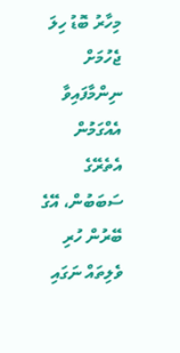މިހާރު ބޮޑު ހިލަ ޖެހުމަށް ނިންމާފައިވާ އެއްގަމުން އެތެރޭގެ ސަބަބުން، އޭގެ ބޭރުން ހުރި ވެލިތައް ނަގައި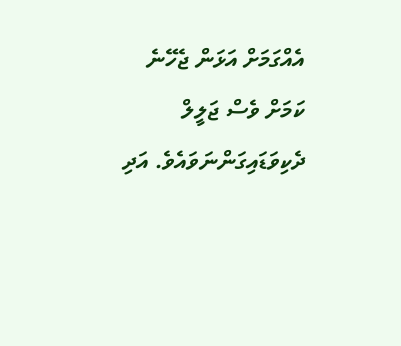އެއްގަމަށް އަޅަން ޖެހޭނެ ކަމަށް ވެސް ޖަލީލް ދެކިވަޑައިގަންނަވައެވެ. އަދި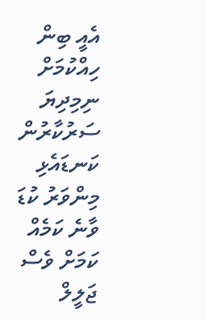އެއީ ބިން ހިއްކުމަށް ނިމިދިޔަ ސަރުކާރުން ކަނޑައެޅި މިންވަރު ކުޑަ ވާނެ ކަމެއް ކަމަށް ވެސް ޖަލީލް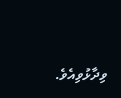ވިދާޅުވިއެވެ.